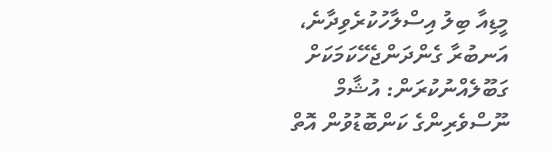މީޑިއާ ބިލު އިސްލާހުކުރެވިދާނެ، އަނބުރާ ގެންދަންޖެހޭކަމަކަށް ގަބޫލެއްނުކުރަން: އުޝާމް
ނޫސްވެރިންގެ ކަންބޮޑުވުން އޮތް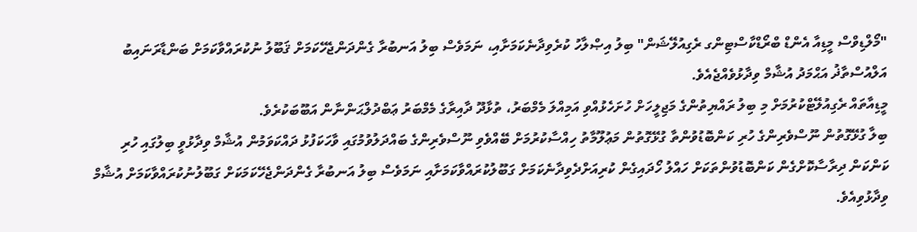"މޯލްޑިވްސް މީޑިއާ އެންޑް ބްރޯޑްކާސްޓިންގ ރެގިއުލޭޝަން" ބިލު އިޞްލާހު ކުރެވިދާނެކަމަށާއި، ނަމަވެސް ބިލު އަނބުރާ ގެންދަންޖެހޭކަމަށް ޤަބޫލު ނުކުރައްވާކަމަށް ބަންޑާރަނައިބު އަލްއުސްތާޛު އަޙްމަދު އުޝާމް ވިދާޅުވެއްޖެއެވެ.
މީޑިއާތައް ރެގިއުލޭޓްކުރުމަށް މި ބިލު ރައްޔިތުންގެ މަޖިލީހަށް ހުށަހެޅުއްވި އަމިއްލަ މެމްބަރު، ތުޅާދޫ ދާއިރާގެ މެމްބަރު ޢަބްދުލްޙަންނާން އަބޫބަކުރެވެ.
ބިލާ ގުޅޭގޮތުން ނޫސްވެރިންގެ ހުރި ކަންބޮޑުވުންތާ ގުޅޭގޮތުން މަޢުލޫމާތު ހިއްސާކުރުމަށް ބޭއްވެވި ނޫސްވެރިންގެ ބައްދަލުވުމުގައި ވާހަކަފުޅު ދައްކަވަމުން އުޝާމް ވިދާޅުވީ ބިލުގައި ހުރި ކަންކަން ދިރާސާކޮށްގެން ކަންބޮޑުވުންތަކަށް ހައްލު ހޯދައިގެން ކުރިއަށްދެވިދާނެކަމަށް ގަބޫލުކުރައްވާކަމަށާއި ނަމަވެސް ބިލު އަނބުރާ ގެންދަންޖެހޭކަމަކަށް ގަބޫލުނުކުރައްވާކަމަށް އުޝާމް ވިދާޅުވިއެވެ.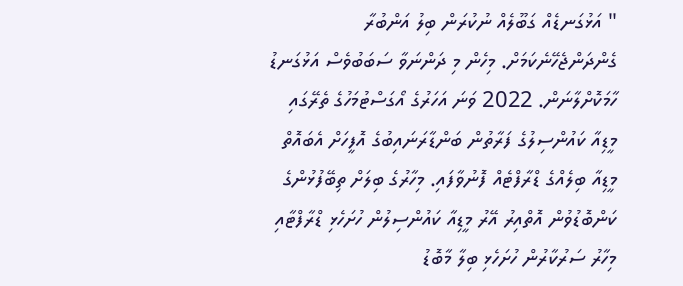" އަޅުގަނޑެއް ގަބޫލެއް ނުކުރަން ބިލު އަންބުރާ ގެންދަންޖެހޭނެކަމަށް. މިހެން މި ދަންނަވާ ސަބަބުވެސް އަޅުގަނޑު ހާމަކޮށްލާނަން. 2022 ވަނަ އަހަރުގެ އޯގަސްޓުމަހުގެ ތެރޭގައި މީޑިއާ ކައުންސިލުގެ ފަރާތުން ބަންޑާރަނައިބުގެ އޮފީހަށް އެބައޮތް މީޑިއާ ބިލެއްގެ ޑްރާފްޓެއް ފޮނުވާފައި. މިހާރުގެ ބިލަށް ތިބޭފުޅުންގެ ކަންބޮޑުވުން އޮތްއިރު އޭރު މީޑިއާ ކައުންސިލުން ހުށަހެޅި ޑްރާފްޓާއި މިހާރު ސަރުކާރުން ހުށަހެޅި ބިލާ މާބޮޑު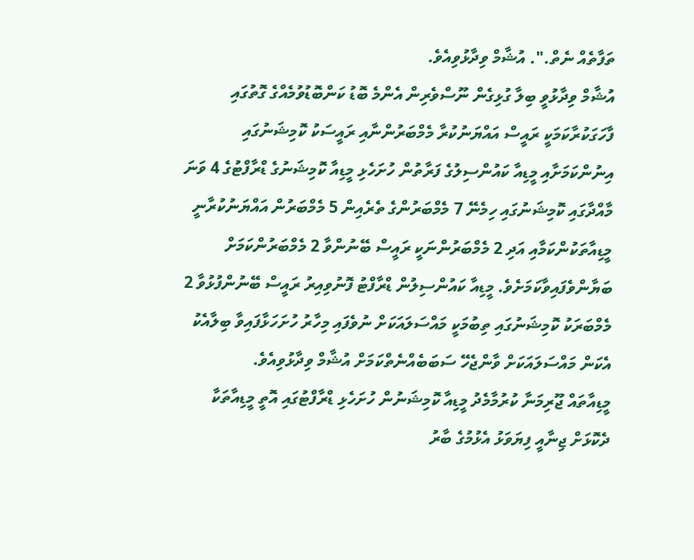ތަފާތެއް ނެތް.". އުޝާމް ވިދާޅުވިއެވެ.
އުޝާމް ވިދާޅުވީ ބިލާ ގުޅިގެން ނޫސްވެރިން އެންމެ ބޮޑު ކަންބޮޑުވުމެއްގެ ގޮތުގައި ފާހަގަކުރާކަމަކީ ރައީސް އައްޔަނުކުރާ މެމްބަރުންނާއި ރައީސަކު ކޮމިޝަނުގައި އިނުންކަމަށާއި މީޑިއާ ކައުންސިލުގެ ފަރާތުން ހުށަހެޅި މީޑިއާ ކޮމިޝަނުގެ ޑްރާފްޓުގެ 4 ވަނަ މާއްދާގައި ކޮމިޝަނުގައި ހިމެނޭ 7 މެމްބަރުންގެ ތެރެއިން 5 މެމްބަރުން އައްޔަނުކުރާނީ މީޑިއާތަކުންކަމާއި އަދި 2 މެމްބަރުންނަކީ ރައީސް ބޭނުންވާ 2 މެމްބަރުންކަމަށް ބަޔާންވެފައިވާކަމަށެވެ. މީޑިއާ ކައުންސިލުން ޑްރާފްޓު ފޮނުވިއިރު ރައީސް ބޭނުންފުޅުވާ 2 މެމްބަރަކު ކޮމިޝަނުގައި ތިބުމަކީ މައްސަލައަކަށް ނުވެފައި މިހާރު ހުށަހަޅާފައިވާ ބިލާއެކު އެކަން މައްސަލައަކަށް ވާންޖެހޭ ސަބަބެއްނެތްކަމަށް އުޝާމް ވިދާޅުވިއެވެ.
މީޑިއާތައް ޖޫރިމަނާ ކުރުމާމެދު މީޑިއާ ކޮމިޝަނުން ހުށަހެޅި ޑްރާފްޓުގައި އޮތީ މީޑިއާތަކާ ދެކޮޅަށް ޖިނާއީ ފިޔަވަޅު އެޅުމުގެ ބާރު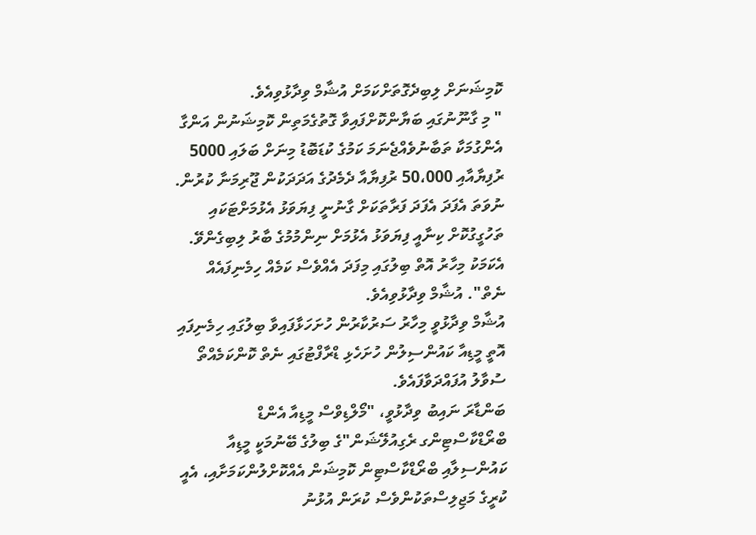ކޮމިޝަނަށް ލިބިދެގޮތަށްކަމަށް އުޝާމް ވިދާޅުވިއެވެ.
" މި ގާނޫނުގައި ބަޔާންކޮށްފައިވާ ގޮތުގެމަތިން ކޮމިޝަނުން އަންގާ އެންގުމަކާ ތަބާނުވެއްޖެނަމަ ކަމުގެ ކުޑަބޮޑު މިނަށް ބަލައި 5000 ރުފިޔާއާއި 50،000 ރުފިޔާއާ ދެމެދުގެ އަދަދަކުން ޖޫރިމަނާ ކުރުން. ނުވަތަ އެފަދަ އެފަދަ ފަރާތަކަށް ގާނުނީ ފިޔަވަޅު އެޅުމަށްޓަކައި ތަހުގީގުކޮށް ކިނާއީ ފިޔަވަޅު އެޅުމަށް ނިންމުމުގެ ބާރު ލިބިގެންވޭ. އެކަމަކު މިހާރު އޮތް ބިލުގައި މިފަދަ އެއްވެސް ކަމެއް ހިމެނިފައެއް ނެތް". އުޝާމް ވިދާޅުވިއެވެ.
އުޝާމް ވިދާޅުވީ މިހާރު ސަރުކާރުން ހުށަހަޅާފައިވާ ބިލުގައި ހިމެނިފައި އޮތީ މީޑިއާ ކައުންސިލުން ހުށަހެޅި ޑްރާފްޓުގައި ނެތް ކޮންކަމެއްތޯ ސުވާލު އުފައްދަވާފައެވެ.
ބަންޑާރަ ނައިބު ވިދާޅުވީ، "މޯލްޑިވްސް މީޑިއާ އެންޑް ބްރޯޑްކާސްޓިންގ ރެގިއުލޭޝަން"ގެ ބިލުގެ ބޭނުމަކީ މީޑިއާ ކައުންސިލާއި ބްރޯޑްކާސްޓިން ކޮމިޝަން އެއްކޮށްލުންކަމަށާއި، އެއީ ކުރީގެ މަޖިލިސްތަކުންވެސް ކުރަން އުޅުނު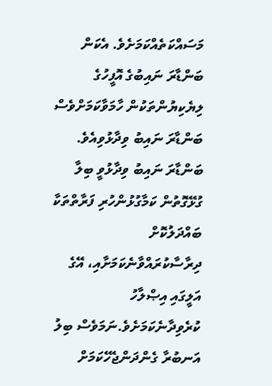މަސައްކަތެއްކަމަށެވެ. އެކަން ބަންޑާރަ ނައިބުގެ އޮފީހުގެ ލިޔެކިޔުންތަކުން ހާމަވާކަމަށްވެސް ބަންޑާރަ ނައިބު ވިދާޅުވިއެވެ.
ބަންޑާރަ ނައިބު ވިދާޅުވީ ބިލާ ގުޅޭގޮތުން ކަމާގުޅުންހުރި ފަރާތްތަކާ ބައްދަލުކޮށް ދިރާސާކުރައްވާނެކަމަށާއި، އޭގެ އަލީގައި އިޞްލާހު ކުރެވިދާނެކަމަށެވެ.ނަމަވެސް ބިލު އަނބުރާ ގެންދަންޖެހޭކަމަށް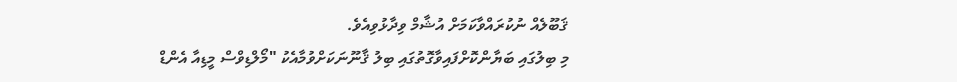ޤަބޫލެއް ނުކުރައްވާކަމަށް އުޝާމް ވިދާޅުވިއެވެ.
މި ބިލުގައި ބަޔާންކޮށްފައިވާގޮތުގައި ބިލު ޤާނޫނަކަށްވުމާއެކު "މޯލްޑިވްސް މީޑިއާ އެންޑް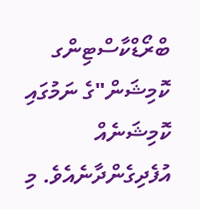ބްރޯޑްކާސްޓިންގ ކޮމިޝަން"ގެ ނަމުގައި ކޮމިޝަނެއް އުފެދިގެންދާނެއެވެ. މި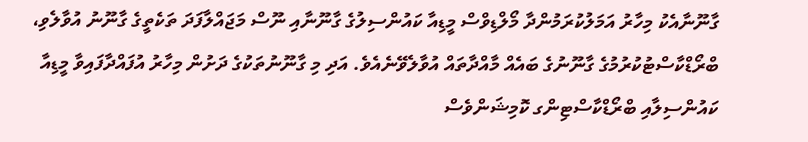ގާނޫނާއެކު މިހާރު އަމަލުކުރަމުންދާ މޯލްޑިވްސް މީޑިއާ ކައުންސިލުގެ ގާނޫނާއި ނޫސް މަޖައްލާފަދަ ތަކެތީގެ ގާނޫނު އުވާލެވި، ބްރޯޑްކާސްޓުކުރުމުގެ ގާނޫނުގެ ބައެއް މާއްދާތައް އުވާލެވޭނެއެވެ. އަދި މި ގާނޫނުތަކުގެ ދަށުން މިހާރު އުފައްދާފައިވާ މީޑިއާ ކައުންސިލާއި ބްރޯޑްކާސްޓިންގ ކޮމިޝަންވެސް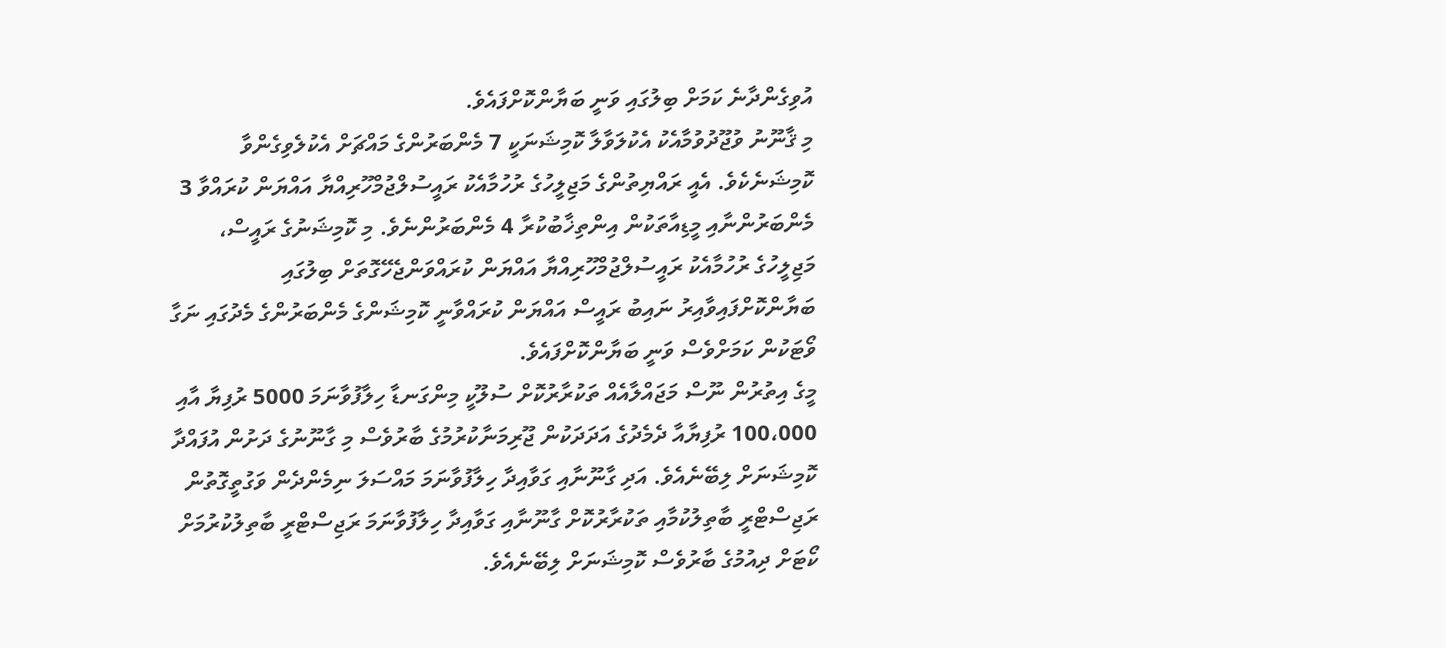އުވިގެންދާނެ ކަމަށް ބިލުގައި ވަނީ ބަޔާންކޮށްފައެވެ.
މި ޤާނޫނު ވުޖޫދުވުމާއެކު އެކުލަވާލާ ކޮމިޝަނަކީ 7 މެންބަރުންގެ މައްޗަށް އެކުލެވިގެންވާ ކޮމިޝަނެކެވެ. އެއީ ރައްޔިތުންގެ މަޖިލީހުގެ ރުހުމާއެކު ރައީސުލްޖުމްހޫރިއްޔާ އައްޔަން ކުރައްވާ 3 މެންބަރުންނާއި މީޑިއާތަކުން އިންތިޚާބުކުރާ 4 މެންބަރުންނެވެ. މި ކޮމިޝަނުގެ ރައީސް، މަޖިލީހުގެ ރުހުމާއެކު ރައީސުލްޖުމްހޫރިއްޔާ އައްޔަން ކުރައްވަންޖެހޭގޮތަށް ބިލުގައި ބަޔާންކޮށްފައިވާއިރު ނައިބު ރައީސް އައްޔަން ކުރައްވާނީ ކޮމިޝަންގެ މެންބަރުންގެ މެދުގައި ނަގާ ވޯޓަކުން ކަމަށްވެސް ވަނީ ބަޔާންކޮށްފައެވެ.
މީގެ އިތުރުން ނޫސް މަޖައްލާއެއް ތަކުރާރުކޮށް ސުލޫކީ މިންގަނޑާ ހިލާފުވާނަމަ 5000 ރުފިޔާ އާއި 100،000 ރުފިޔާއާ ދެމެދުގެ އަދަދަކުން ޖޫރިމަނާކުރުމުގެ ބާރުވެސް މި ގާނޫނުގެ ދަށުން އުފައްދާ ކޮމިޝަނަށް ލިބޭނެއެވެ. އަދި ގާނޫނާއި ގަވާއިދާ ހިލާފުވާނަމަ މައްސަލަ ނިމެންދެން ވަގުތީގޮތުން ރަޖިސްޓްރީ ބާތިލުކުމާއި ތަކުރާރުކޮށް ގާނޫނާއި ގަވާއިދާ ހިލާފުވާނަމަ ރަޖިސްޓްރީ ބާތިލުކުރުމަށް ކޯޓަށް ދިއުމުގެ ބާރުވެސް ކޮމިޝަނަށް ލިބޭނެއެވެ.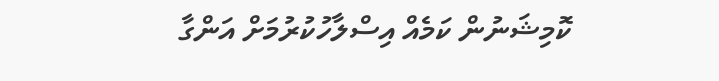ކޮމިޝަނުން ކަމެއް އިސްލާހުކުރުމަށް އަންގާ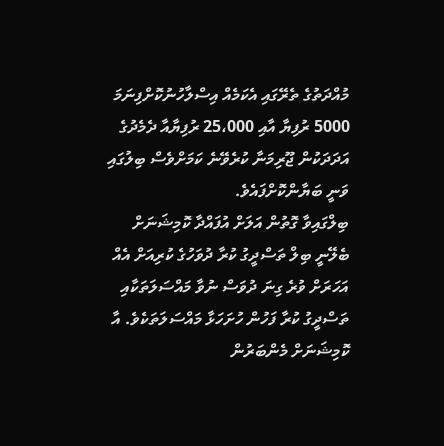މުއްދަތުގެ ތެރޭގައި އެކަމެއް އިސްލާހުނުކޮށްފިނަމަ 5000 ރުފިޔާ އާއި 25،000 ރުފިޔާއާ ދެމެދުގެ އަދަދަކުން ޖޫރިމަނާ ކުރެވޭނެ ކަމަށްވެސް ބިލުގައި ވަނީ ބަޔާންކޮށްފައެވެ.
ބިލްގައިވާ ގޮތުން އަލަށް އުފައްދާ ކޮމިޝަނަށް ބެލޭނީ ބިލް ތަސްދީގު ކުރާ ދުވަހުގެ ކުރިއަށް އެއް އަހަރަށް ވުރެ ގިނަ ދުވަސް ނުވާ މައްސަލަތަކާއި ތަސްދީގު ކުރާ ފަހުން ހުށަހަޅާ މައްސަލަތަކެވެ. އާ ކޮމިޝަނަށް މެންބަރުން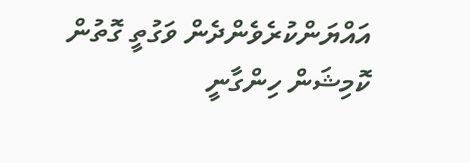އައްޔަންކުރެވެންދެން ވަގުތީ ގޮތުން ކޮމިޝަން ހިންގާނީ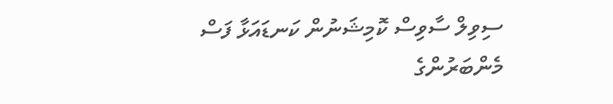ސިވިލް ސާވިސް ކޮމިޝަނުން ކަނޑައަޅާ ފަސް މެންބަރުންގެ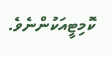ކޮމިޓީއަކުންނެވެ.